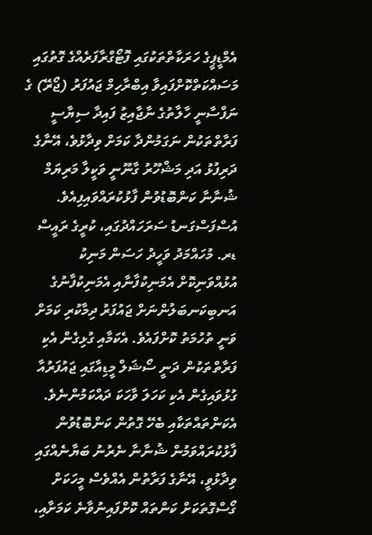އެމްޑީޕީގެ ހަރަކާތްތަކުގައި ފޮޓޯގްރާފަރެއްގެ ގޮތުގައި މަސައްކަތްކޮށްފައިވާ އިބްރާހިމް ޖައުފަރު (ޖޯރޭ) ގެ ނަފްސާނީ ހާލާތުގެ ނާޖާއިޒު ފައިދާ ސިޔާސީ ފަރާތްތަކުން ނަގަމުންދާ ކަމަށް ވިދާޅުވެ، އޭނާގެ ދަރިފުޅު އަދި މަޝްހޫރު ގާނޫނީ ވަކީލާ މަރިޔަމް ޝުނާނާ ކަންބޮޑުވުން ފާޅުކުރައްވައިފިއެވެ.
އުސްފަސްގަނޑު ސަރަހައްދުގައި، ކުރީގެ ރައީސް ޑރ. މުހައްމަދު ވަހީދު ހަސަން މަނިކު އުޅުއްވަނިކޮށް އެމަނިކުފާނާއި އެމަނިކުފާނުގެ އަނބިކަނބަލުންނަށް ޖައުފަރު ދިމާކުރި ކަމަށް ވަނީ ތުހުމަތު ކޮށްފައެވެ. އެކަމާއި ގުޅިގެން އެކި ފަރާތްތަކުން ދަނީ ސޯޝަލް މީޑިއާގައި ޖައުފަރުއާ ގުޅުވައިގެން އެކި ކަހަލަ ވާހަކަ ދައްކަމުންނެވެ.
އެކަންތައްތަކާއި ބެހޭ ގޮތުން ކަންބޮޑުވުން ފާޅުކުރައްވަމުން ޝުނާނާ ނެރުނު ބަޔާނެއްގައި ވިދާޅުވީ، އޭނާގެ ފަރާތުން އެއްވެސް މީހަކަށް ގޯސްގޮތަކަށް ކަންތައް ކޮށްފައިނުވާނެ ކަމަށާއި،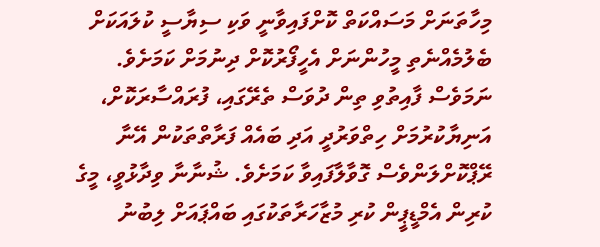މިހާތަނަށް މަސައްކަތް ކޮށްފައިވާނީ ވަކި ސިޔާސީ ކުލައަކަށް ބެލުމެއްނެތި މީހުންނަށް އެހީފޯރުކޮށް ދިނުމަށް ކަމަށެވެ.
ނަމަވެސް ފާއިތުވި ތިން ދުވަސް ތެރޭގައި، ފުރައްސާރަކޮށް، އަނިޔާކުރުމަށް ހިތްވަރުދީ އަދި ބައެއް ފަރާތްތަކުން އޭނާ ރޭޕްކޮށްލަންވެސް ގޮވާލާފައިވާ ކަމަށެވެ. ޝުނާނާ ވިދާޅުވީ، މީގެ ކުރިން އެމްޑީޕީން ކުރި މުޒާހަރާތަކުގައި ބައްޕައަށް ލިބުނު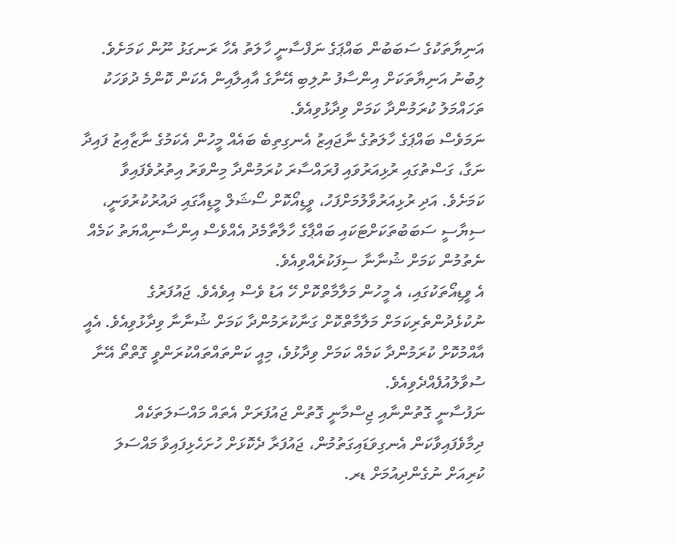އަނިޔާތަކުގެ ސަބަބުން ބައްޕަގެ ނަފްސާނީ ހާލަތު އެހާ ރަނގަޅު ނޫން ކަމަށެވެ. ލިބުނު އަނިޔާތަކަށް އިންސާފު ނުލިބި އޭނާގެ އާއިލާއިން އެކަން ކޮންމެ ދުވަހަކު ތަހައްމަލު ކުރަމުންދާ ކަމަށް ވިދާޅުވިއެވެ.
ނަމަވެސް ބައްޕަގެ ހާލަތުގެ ނާޖައިޒު އެނގިތިބެ ބައެއް މީހުން އެކަމުގެ ނާޒާއިޒު ފައިދާ ނަގާ، ގަސްތުގައި ރުޅިއަރުވައި ފުރައްސާރަ ކުރަމުންދާ މިންވަރު އިތުރުވެފައިވާ ކަމަށެވެ. އަދި ރުޅިއަރުވާލުމަށްފަހު، ވީޑިއޯކޮށް ސޯޝަލް މީޑިއާގައި ދައުރުކުރުވަނީ، ސިޔާސީ ސަބަބުތަކަށްޓަކައި ބައްޕާގެ ހާލާތާމެދު އެއްވެސް އިންސާނިއްޔަތު ކަމެއް ނެތުމުން ކަމަށް ޝުނާނާ ސިފަކުރެއްވިއެވެ.
އެ ވީޑިއޯތަކުގައި، އެ މީހުން މަލާމާތްކޮށް ހޭ އަޑު ވެސް އިވެއެވެ. ޖައުފަރުގެ ނުކުޅެދުންތެރިކަމަށް މަލާމާތްކޮށް ގަނާކުރަމުންދާ ކަމަށް ޝުނާނާ ވިދާޅުވިއެވެ. އެއީ އާއްމުކޮށް ކުރަމުންދާ ކަމެއް ކަމަށް ވިދާޅުވެ، މިއީ ކަންތައްތައްކުރަންވީ ގޮތްތޯ އޭނާ ސުވާލުއުފެއްދެވިއެވެ.
ނަފުސާނީ ގޮތުންނާއި ޖިސްމާނީ ގޮތުން ޖައުފަރަށް އެތައް މައްސަލަތަކެއް ދިމާވެފައިވާކަން އެނގިވަޑައިގަތުމުން، ޖައުފަރާ ދެކޮޅަށް ހުށަހެޅިފައިވާ މައްސަލަ ކުރިއަށް ނުގެންދިއުމަށް ޑރ.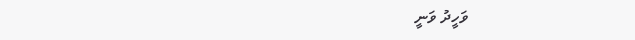ވަހީދު ވަނީ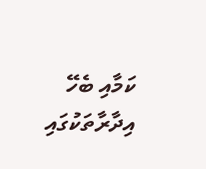ކަމާއި ބެހޭ އިދާރާތަކުގައި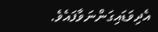އެދިވަޑައިގަންނަވާފައެވެ.